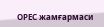ОРЕС жамғармаси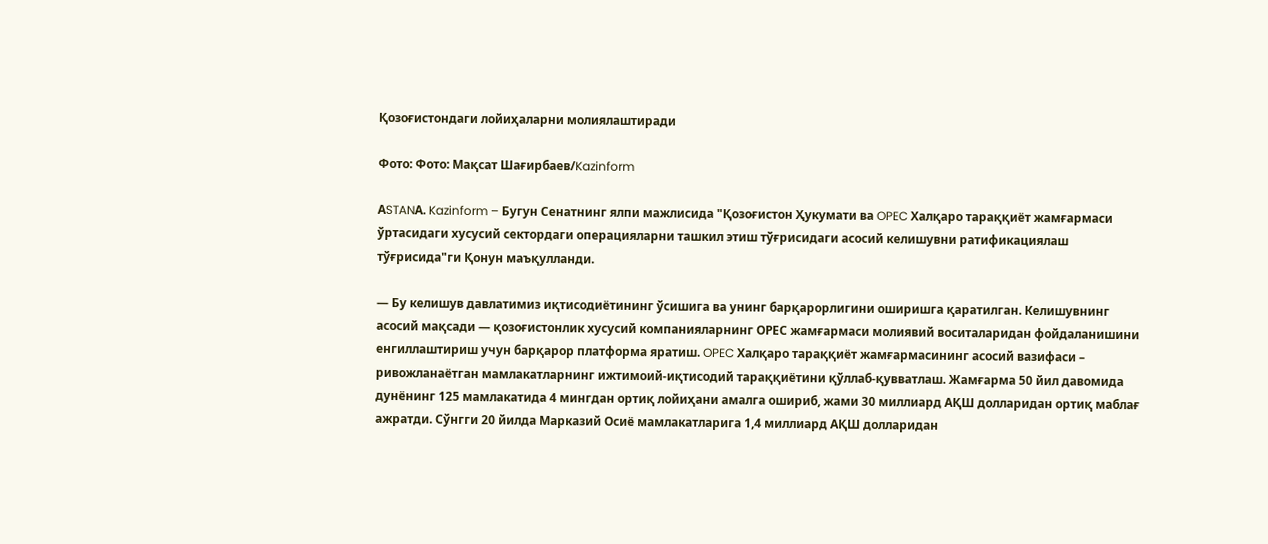Қозоғистондаги лойиҳаларни молиялаштиради

Фото: Фото: Мақсат Шағирбаев/Kazinform

АSTANА. Kazinform – Бугун Сенатнинг ялпи мажлисида "Қозоғистон Ҳукумати ва OPEC Халқаро тараққиёт жамғармаси ўртасидаги хусусий сектордаги операцияларни ташкил этиш тўғрисидаги асосий келишувни ратификациялаш тўғрисида"ги Қонун маъқулланди.

— Бу келишув давлатимиз иқтисодиётининг ўсишига ва унинг барқарорлигини оширишга қаратилган. Келишувнинг асосий мақсади — қозоғистонлик хусусий компанияларнинг ОРЕС жамғармаси молиявий воситаларидан фойдаланишини енгиллаштириш учун барқарор платформа яратиш. OPEC Халқаро тараққиёт жамғармасининг асосий вазифаси – ривожланаётган мамлакатларнинг ижтимоий-иқтисодий тараққиётини қўллаб-қувватлаш. Жамғарма 50 йил давомида дунёнинг 125 мамлакатида 4 мингдан ортиқ лойиҳани амалга ошириб, жами 30 миллиард АҚШ долларидан ортиқ маблағ ажратди. Сўнгги 20 йилда Марказий Осиё мамлакатларига 1,4 миллиард АҚШ долларидан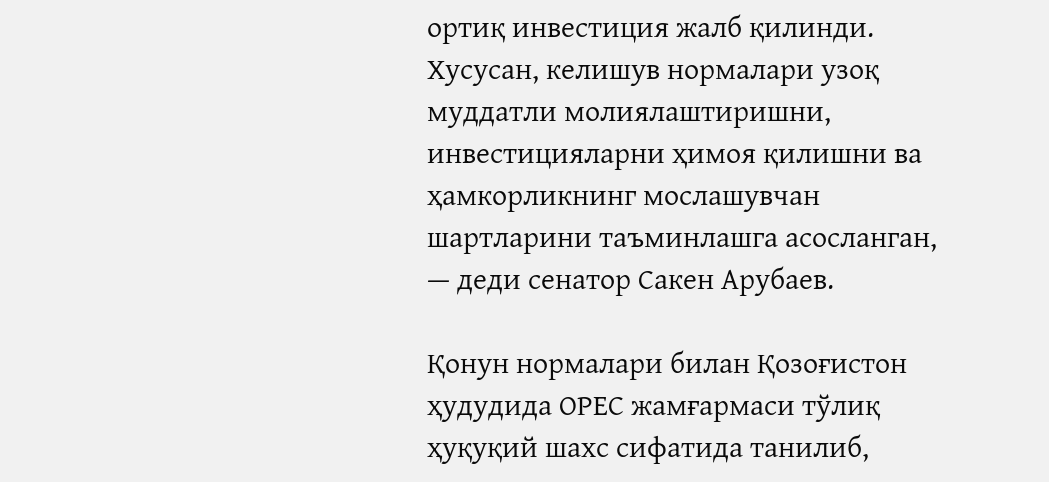ортиқ инвестиция жалб қилинди. Хусусан, келишув нормалари узоқ муддатли молиялаштиришни, инвестицияларни ҳимоя қилишни ва ҳамкорликнинг мослашувчан шартларини таъминлашга асосланган, — деди сенатор Сакен Арубаев.

Қонун нормалари билан Қозоғистон ҳудудида ОРЕС жамғармаси тўлиқ ҳуқуқий шахс сифатида танилиб,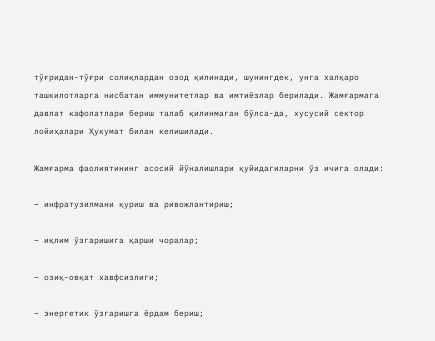тўғридан-тўғри солиқлардан озод қилинади, шунингдек, унга халқаро ташкилотларга нисбатан иммунитетлар ва имтиёзлар берилади. Жамғармага давлат кафолатлари бериш талаб қилинмаган бўлса-да, хусусий сектор лойиҳалари Ҳукумат билан келишилади.

Жамғарма фаолиятининг асосий йўналишлари қуйидагиларни ўз ичига олади:

– инфратузилмани қуриш ва ривожлантириш;

– иқлим ўзгаришига қарши чоралар;

– озиқ-овқат хавфсизлиги;

– энергетик ўзгаришга ёрдам бериш;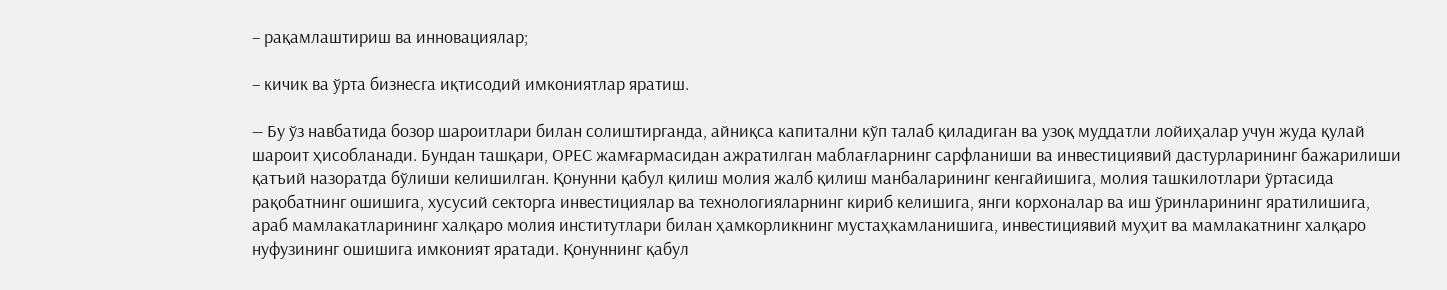– рақамлаштириш ва инновациялар;

– кичик ва ўрта бизнесга иқтисодий имкониятлар яратиш.

— Бу ўз навбатида бозор шароитлари билан солиштирганда, айниқса капитални кўп талаб қиладиган ва узоқ муддатли лойиҳалар учун жуда қулай шароит ҳисобланади. Бундан ташқари, ОРЕС жамғармасидан ажратилган маблағларнинг сарфланиши ва инвестициявий дастурларининг бажарилиши қатъий назоратда бўлиши келишилган. Қонунни қабул қилиш молия жалб қилиш манбаларининг кенгайишига, молия ташкилотлари ўртасида рақобатнинг ошишига, хусусий секторга инвестициялар ва технологияларнинг кириб келишига, янги корхоналар ва иш ўринларининг яратилишига, араб мамлакатларининг халқаро молия институтлари билан ҳамкорликнинг мустаҳкамланишига, инвестициявий муҳит ва мамлакатнинг халқаро нуфузининг ошишига имконият яратади. Қонуннинг қабул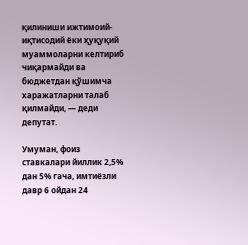қилиниши ижтимоий-иқтисодий ёки ҳуқуқий муаммоларни келтириб чиқармайди ва бюджетдан қўшимча харажатларни талаб қилмайди, — деди депутат.

Умуман, фоиз ставкалари йиллик 2,5% дан 5% гача, имтиёзли давр 6 ойдан 24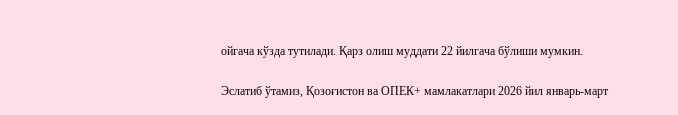ойгача кўзда тутилади. Қарз олиш муддати 22 йилгача бўлиши мумкин.

Эслатиб ўтамиз, Қозоғистон ва ОПЕК+ мамлакатлари 2026 йил январь-март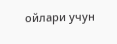ойлари учун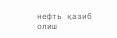нефть қазиб олиш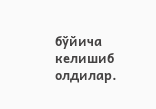бўйича келишиб олдилар.